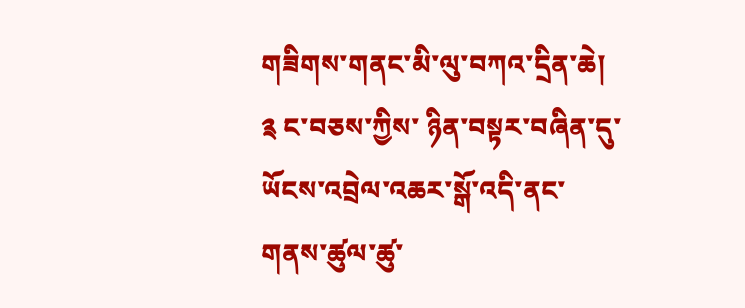གཟིགས་གནང་མི་ལུ་བཀའ་དྲིན་ཆེ།
༉ ང་བཅས་ཀྱིས་ ཉིན་བསྟར་བཞིན་དུ་
ཡོངས་འབྲེལ་འཆར་སྒོ་འདི་ནང་
གནས་ཚུལ་ཚུ་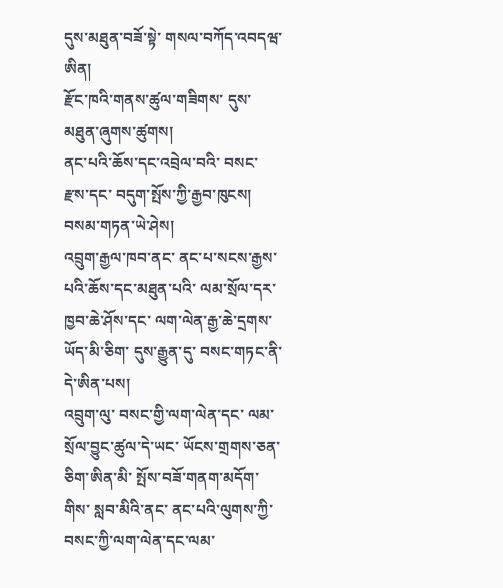དུས་མཐུན་བཟོ་སྟེ་ གསལ་བཀོད་འབདཝ་ཨིན།
རྫོང་ཁའི་གནས་ཚུལ་གཟིགས་ དུས་མཐུན་ཞུགས་ཚུགས།
ནང་པའི་ཆོས་དང་འབྲེལ་བའི་ བསང་རྫས་དང་ བདུག་སྤོས་ཀྱི་རྒྱབ་ཁུངས།
བསམ་གཏན་ཡེ་ཤེས།
འབྲུག་རྒྱལ་ཁབ་ནང་ ནང་པ་སངས་རྒྱས་པའི་ཆོས་དང་མཐུན་པའི་ ལམ་སྲོལ་དར་ཁྱབ་ཆེ་ཤོས་དང་ ལག་ལེན་རྒྱ་ཆེ་དྲགས་ཡོད་མི་ཅིག་ དུས་རྒྱུན་དུ་ བསང་གཏང་ནི་དེ་ཨིན་པས།
འབྲུག་ལུ་ བསང་གྱི་ལག་ལེན་དང་ ལམ་སྲོལ་བྱུང་ཚུལ་དེ་ཡང་ ཡོངས་གྲགས་ཅན་ཅིག་ཨིན་མི་ སྤོས་བཟོ་གནག་མདོག་གིས་ སླབ་མིའི་ནང་ ནང་པའི་ལུགས་ཀྱི་ བསང་ཀྱི་ལག་ལེན་དང་ལམ་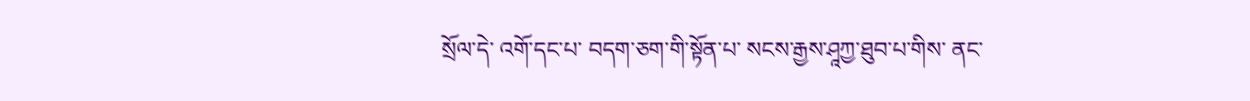སྲོལ་དེ་ འགོ་དང་པ་ བདག་ཅག་གི་སྟོན་པ་ སངས་རྒྱས་ཤཱཀྱ་ཐུབ་པ་གིས་ ནང་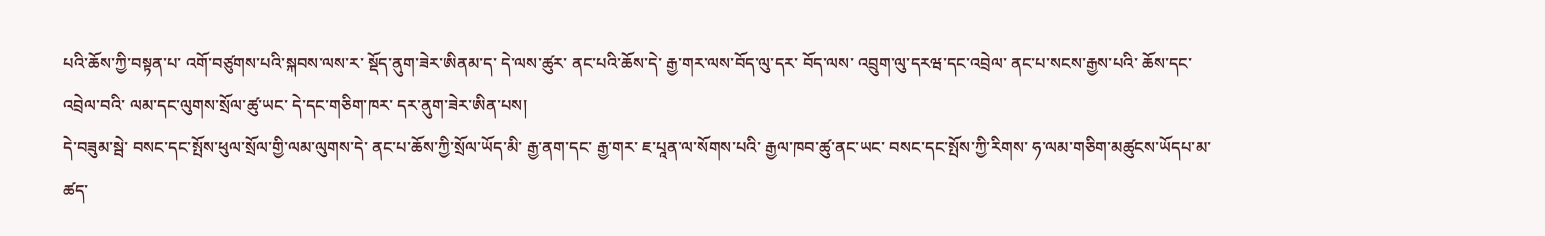པའི་ཆོས་ཀྱི་བསྟན་པ་ འགོ་བཙུགས་པའི་སྐབས་ལས་ར་ སྡོད་ནུག་ཟེར་ཨིནམ་ད་ དེ་ལས་ཚུར་ ནང་པའི་ཆོས་དེ་ རྒྱ་གར་ལས་བོད་ལུ་དར་ བོད་ལས་ འབྲུག་ལུ་དརཝ་དང་འབྲེལ་ ནང་པ་སངས་རྒྱས་པའི་ ཆོས་དང་འབྲེལ་བའི་ ལམ་དང་ལུགས་སྲོལ་ཚུ་ཡང་ དེ་དང་གཅིག་ཁར་ དར་ནུག་ཟེར་ཨིན་པས།
དེ་བཟུམ་སྦེ་ བསང་དང་སྤོས་ཕུལ་སྲོལ་གྱི་ལམ་ལུགས་དེ་ ནང་པ་ཆོས་ཀྱི་སྲོལ་ཡོད་མི་ རྒྱ་ནག་དང་ རྒྱ་གར་ ཇ་པཱན་ལ་སོགས་པའི་ རྒྱལ་ཁབ་ཚུ་ནང་ཡང་ བསང་དང་སྤོས་ཀྱི་རིགས་ ཧ་ལམ་གཅིག་མཚུངས་ཡོདཔ་མ་ཚད་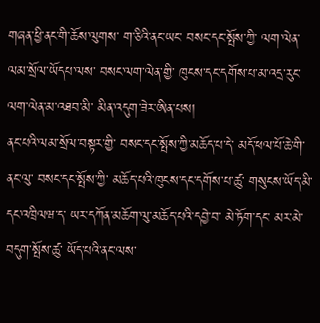གཞན་ཕྱི་ནང་གི་ཆོས་ལུགས་ ག་ཅིའི་ནང་ཡང་ བསང་དང་སྤོས་ཀྱི་ ལག་ལེན་ལམ་སྲོལ་ཡོདཔ་ལས་ བསང་ལག་ལེན་གྱི་ ཁུངས་དང་དགོས་པ་མ་འདྲ་རུང་ ལག་ལེན་མ་འཐབ་མི་ མིན་འདུག་ཟེར་ཨིན་པས།
ནང་པའི་ལམ་སྲོལ་བསྟར་གྱི་ བསང་དང་སྤོས་ཀྱི་མཆོད་པ་དེ་ མདོ་ཕལ་པོ་ཆེ་གི་ནང་ལུ་ བསང་དང་སྤོས་ཀྱི་ མཆོད་པའི་ཁུངས་དང་དགོས་པ་ཚུ་ གསུངས་ཡོད་མི་དང་འཁྲིལཝ་ད་ ཡར་དཀོན་མཆོག་ལུ་མཆོད་པའི་དབྱེ་བ་ མེ་ཏོག་དང་ མར་མེ་ བདུག་སྤོས་ཚུ་ ཡོད་པའི་ནང་ལས་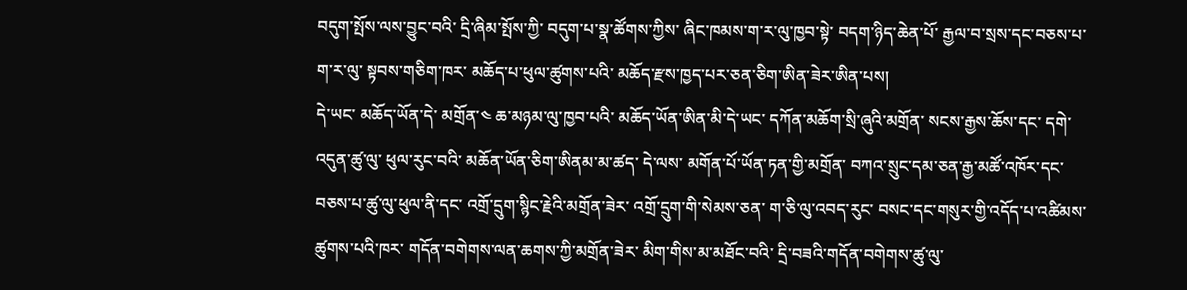བདུག་སྤོས་ལས་བྱུང་བའི་ དྲི་ཞིམ་སྤོས་ཀྱི་ བདུག་པ་སྣ་ཚོགས་ཀྱིས་ ཞིང་ཁམས་ག་ར་ལུ་ཁྱབ་སྟེ་ བདག་ཉིད་ཆེན་པོ་ རྒྱལ་བ་སྲས་དང་བཅས་པ་ག་ར་ལུ་ སྟབས་གཅིག་ཁར་ མཆོད་པ་ཕུལ་ཚུགས་པའི་ མཆོད་རྫས་ཁྱད་པར་ཅན་ཅིག་ཨིན་ཟེར་ཨིན་པས།
དེ་ཡང་ མཆོད་ཡོན་དེ་ མགྲོན་༤ ཆ་མཉམ་ལུ་ཁྱབ་པའི་ མཆོད་ཡོན་ཨིན་མི་དེ་ཡང་ དཀོན་མཆོག་སྲི་ཞུའི་མགྲོན་ སངས་རྒྱས་ཆོས་དང་ དགེ་འདུན་ཚུ་ལུ་ ཕུལ་རུང་བའི་ མཆོན་ཡོན་ཅིག་ཨིནམ་མ་ཚད་ དེ་ལས་ མགོན་པོ་ཡོན་ཏན་གྱི་མགྲོན་ བཀའ་སྲུང་དམ་ཅན་རྒྱ་མཚོ་འཁོར་དང་བཅས་པ་ཚུ་ལུ་ཕུལ་ནི་དང་ འགྲོ་དྲུག་སྙིང་རྗེའི་མགྲོན་ཟེར་ འགྲོ་དྲུག་གི་སེམས་ཅན་ ག་ཅི་ལུ་འབད་རུང་ བསང་དང་གསུར་གྱི་འདོད་པ་འཚིམས་ཚུགས་པའི་ཁར་ གདོན་བགེགས་ལན་ཆགས་ཀྱི་མགྲོན་ཟེར་ མིག་གིས་མ་མཐོང་བའི་ དྲི་བཟའི་གདོན་བགེགས་ཚུ་ལུ་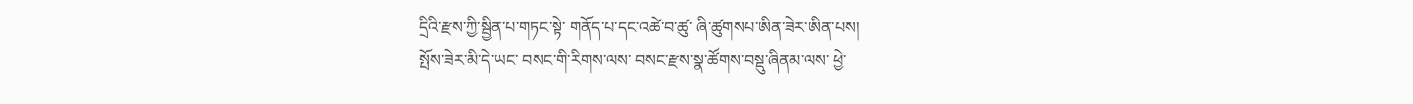དྲིའི་རྫས་ཀྱི་སྦྱིན་པ་གཏང་སྟེ་ གནོད་པ་དང་འཚེ་བ་ཚུ་ ཞི་ཚུགསཔ་ཨིན་ཟེར་ཨིན་པས།
སྤོས་ཟེར་མི་དེ་ཡང་ བསང་གི་རིགས་ལས་ བསང་རྫས་སྣ་ཚོགས་བསྡུ་ཞིནམ་ལས་ ཕྱེ་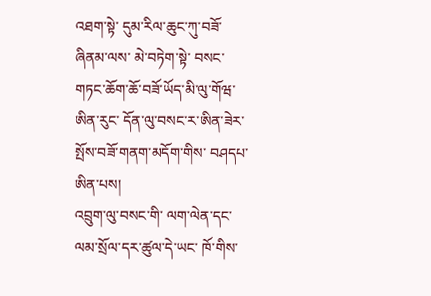འཐག་སྟེ་ དུམ་རིལ་ཆུང་ཀུ་བཟོ་ཞིནམ་ལས་ མེ་བཏེག་སྟེ་ བསང་གཏང་ཆོག་ཆོ་བཟོ་ཡོད་མི་ལུ་གོཝ་ཨིན་རུང་ དོན་ལུ་བསང་ར་ཨིན་ཟེར་ སྤོས་བཟོ་གནག་མདོག་གིས་ བཤདཔ་ཨིན་པས།
འབྲུག་ལུ་བསང་གི་ ལག་ལེན་དང་ ལམ་སྲོལ་དར་ཚུལ་དེ་ཡང་ ཁོ་གིས་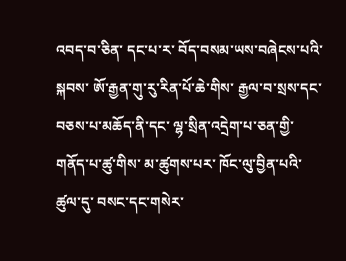འབད་བ་ཅིན་ དང་པ་ར་ བོད་བསམ་ཡས་བཞེངས་པའི་སྐབས་ ཨོ་རྒྱན་གུ་རུ་རིན་པོ་ཆེ་གིས་ རྒྱལ་བ་སྲས་དང་བཅས་པ་མཆོད་ནི་དང་ ལྷ་སྲིན་འདྲེག་པ་ཅན་གྱི་གནོད་པ་ཚུ་གིས་ མ་ཚུགས་པར་ ཁོང་ལུ་བྱིན་པའི་ཚུལ་དུ་ བསང་དང་གསེར་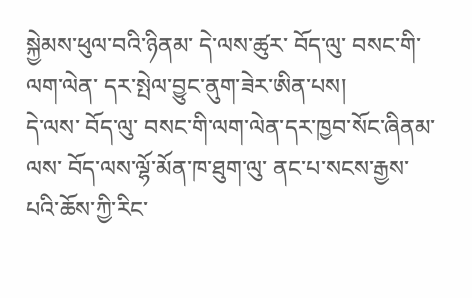སྐྱེམས་ཕུལ་བའི་ཉིནམ་ དེ་ལས་ཚུར་ བོད་ལུ་ བསང་གི་ལག་ལེན་ དར་སྤེལ་བྱུང་ནུག་ཟེར་ཨིན་པས།
དེ་ལས་ བོད་ལུ་ བསང་གི་ལག་ལེན་དར་ཁྱབ་སོང་ཞིནམ་ལས་ བོད་ལས་ལྷོ་མོན་ཁ་ཐུག་ལུ་ ནང་པ་སངས་རྒྱས་པའི་ཆོས་ཀྱི་རིང་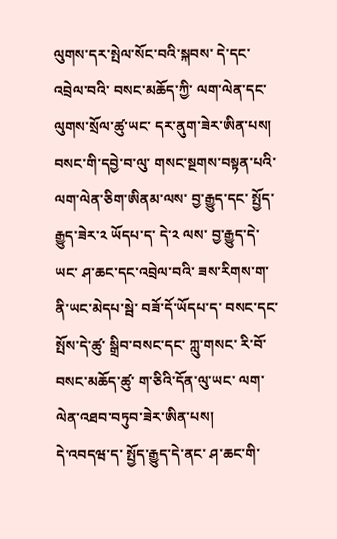ལུགས་དར་སྤེལ་སོང་བའི་སྐབས་ དེ་དང་འབྲེལ་བའི་ བསང་མཆོད་ཀྱི་ ལག་ལེན་དང་ལུགས་སྲོལ་ཚུ་ཡང་ དར་ནུག་ཟེར་ཨིན་པས།
བསང་གི་དབྱེ་བ་ལུ་ གསང་སྔགས་བསྟན་པའི་ ལག་ལེན་ཅིག་ཨིནམ་ལས་ བྱ་རྒྱུད་དང་ སྤྱོད་རྒྱུད་ཟེར་༢ ཡོདཔ་ད་ དེ་༢ ལས་ བྱ་རྒྱུད་དེ་ཡང་ ཤ་ཆང་དང་འབྲེལ་བའི་ ཟས་རིགས་ག་ནི་ཡང་མེདཔ་སྦེ་ བཟོ་དོ་ཡོདཔ་ད་ བསང་དང་སྤོས་དེ་ཚུ་ སྒྲིབ་བསང་དང་ ཀླུ་གསང་ རི་བོ་བསང་མཆོད་ཚུ་ ག་ཅིའི་དོན་ལུ་ཡང་ ལག་ལེན་འཐབ་བཏུབ་ཟེར་ཨིན་པས།
དེ་འབདཝ་ད་ སྤྱོད་རྒྱུད་དེ་ནང་ ཤ་ཆང་གི་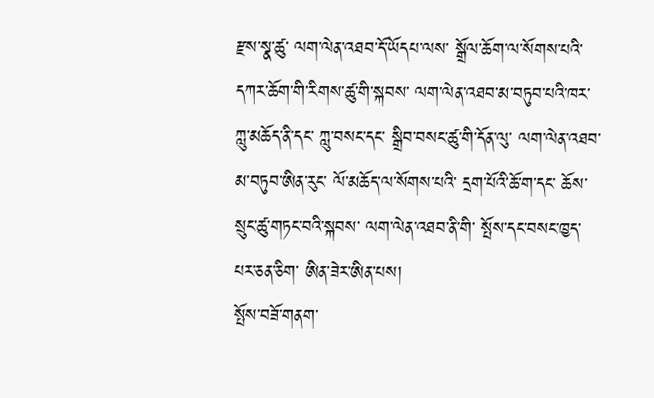རྫས་སྣ་ཚུ་ ལག་ལེན་འཐབ་དོ་ཡོདཔ་ལས་ སྒྲོལ་ཆོག་ལ་སོགས་པའི་ དཀར་ཆོག་གི་རིགས་ཚུ་གི་སྐབས་ ལག་ལེན་འཐབ་མ་བཏུབ་པའི་ཁར་ ཀླུ་མཆོད་ནི་དང་ ཀླུ་བསང་དང་ སྒྲིབ་བསང་ཚུ་གི་དོན་ལུ་ ལག་ལེན་འཐབ་མ་བཏུབ་ཨིན་རུང་ ལོ་མཆོད་ལ་སོགས་པའི་ དྲག་པོའི་ཆོ་ག་དང་ ཆོས་སྲུང་ཚུ་གཏང་བའི་སྐབས་ ལག་ལེན་འཐབ་ནི་གི་ སྤོས་དང་བསང་ཁྱད་པར་ཅན་ཅིག་ ཨིན་ཟེར་ཨིན་པས།
སྤོས་བཟོ་གནག་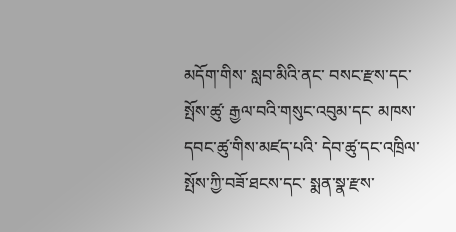མདོག་གིས་ སླབ་མིའི་ནང་ བསང་རྫས་དང་སྤོས་ཚུ་ རྒྱལ་བའི་གསུང་འབུམ་དང་ མཁས་དབང་ཚུ་གིས་མཛད་པའི་ དེབ་ཚུ་དང་འཁྲིལ་ སྤོས་ཀྱི་བཟོ་ཐངས་དང་ སྨན་སྣ་རྫས་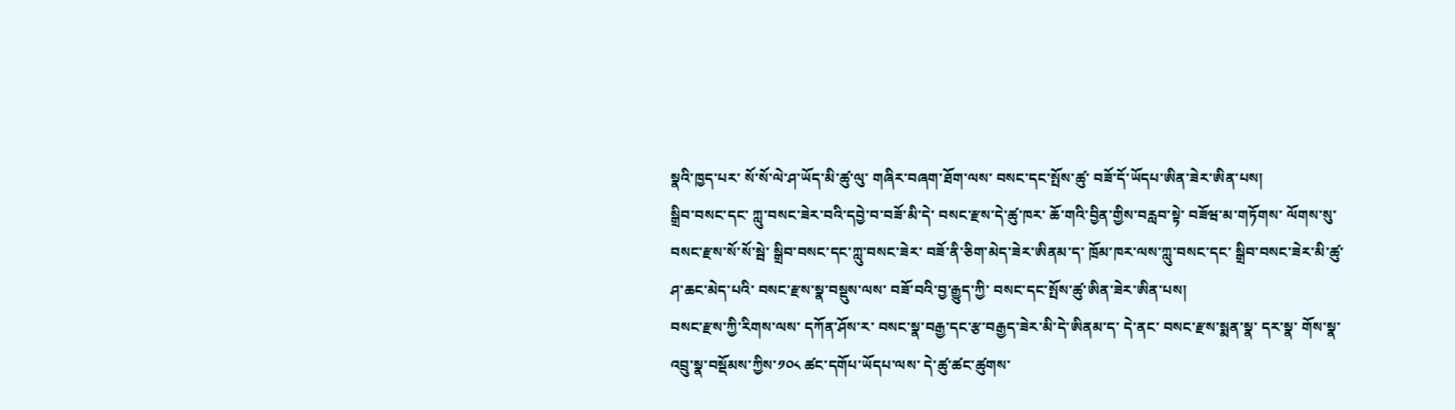སྣའི་ཁྱད་པར་ སོ་སོ་ལེ་ཤ་ཡོད་མི་ཚུ་ལུ་ གཞིར་བཞག་ཐོག་ལས་ བསང་དང་སྤོས་ཚུ་ བཟོ་དོ་ཡོདཔ་ཨིན་ཟེར་ཨིན་པས།
སྒྲིབ་བསང་དང་ ཀླུ་བསང་ཟེར་བའི་དབྱེ་བ་བཟོ་མི་དེ་ བསང་རྫས་དེ་ཚུ་ཁར་ ཆོ་གའི་བྱིན་གྱིས་བརླབ་སྟེ་ བཟོཝ་མ་གཏོགས་ ལོགས་སུ་ བསང་རྫས་སོ་སོ་སྦེ་ སྒྲིབ་བསང་དང་ཀླུ་བསང་ཟེར་ བཟོ་ནི་ཅིག་མེད་ཟེར་ཨིནམ་ད་ ཁྲོམ་ཁར་ལས་ཀླུ་བསང་དང་ སྒྲིབ་བསང་ཟེར་མི་ཚུ་ ཤ་ཆང་མེད་པའི་ བསང་རྫས་སྣ་བསྡུས་ལས་ བཟོ་བའི་བྱ་རྒྱུད་ཀྱི་ བསང་དང་སྤོས་ཚུ་ཨིན་ཟེར་ཨིན་པས།
བསང་རྫས་ཀྱི་རིགས་ལས་ དཀོན་ཤོས་ར་ བསང་སྣ་བརྒྱ་དང་རྩ་བརྒྱད་ཟེར་མི་དེ་ཨིནམ་ད་ དེ་ནང་ བསང་རྫས་སྨན་སྣ་ དར་སྣ་ གོས་སྣ་ འབྲུ་སྣ་བསྡོམས་ཀྱིས་༡༠༨ ཚང་དགོཔ་ཡོདཔ་ལས་ དེ་ཚུ་ཚང་ཚུགས་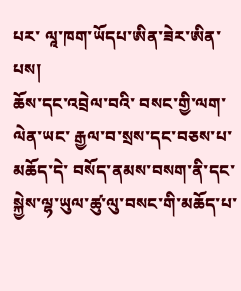པར་ ལཱ་ཁག་ཡོདཔ་ཨིན་ཟེར་ཨིན་པས།
ཆོས་དང་འབྲེལ་བའི་ བསང་གྱི་ལག་ལེན་ཡང་ རྒྱལ་བ་སྲས་དང་བཅས་པ་མཆོད་དེ་ བསོད་ནམས་བསག་ནི་དང་ སྐྱེས་ལྷ་ཡུལ་ཚུ་ལུ་བསང་གི་མཆོད་པ་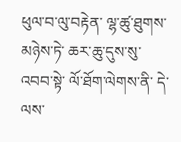ཕུལ་བ་ལུ་བརྟེན་ ལྷ་ཚུ་ཐུགས་མཉེས་ཏེ་ ཆར་ཆུ་དུས་སུ་འབབ་སྟེ་ ལོ་ཐོག་ལེགས་ནི་ དེ་ལས་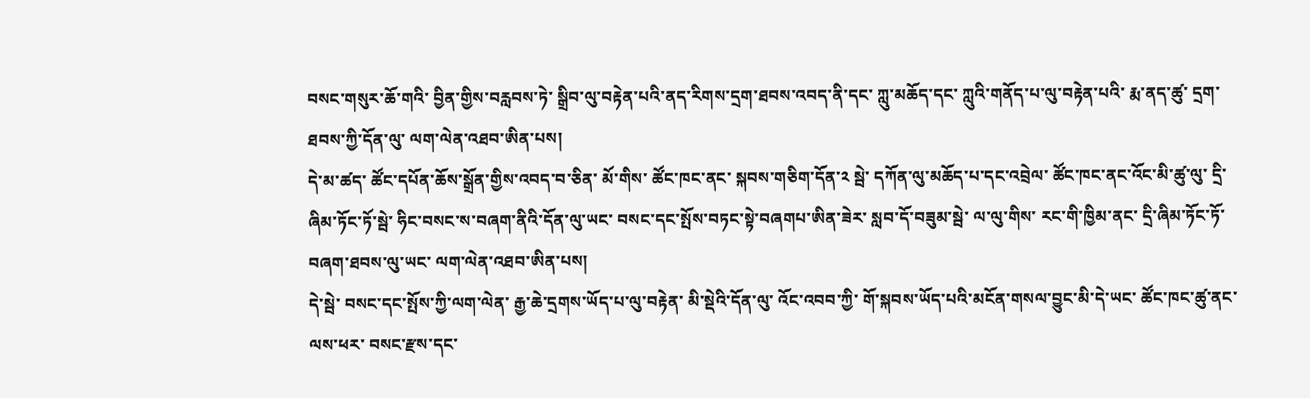བསང་གསུར་ཆོ་གའི་ བྱིན་གྱིས་བརླབས་ཏེ་ སྒྲིབ་ལུ་བརྟེན་པའི་ནད་རིགས་དྲག་ཐབས་འབད་ནི་དང་ ཀླུ་མཆོད་དང་ ཀླུའི་གནོད་པ་ལུ་བརྟེན་པའི་ རྨ་ནད་ཚུ་ དྲག་ཐབས་ཀྱི་དོན་ལུ་ ལག་ལེན་འཐབ་ཨིན་པས།
དེ་མ་ཚད་ ཚོང་དཔོན་ཆོས་སྒྲོན་གྱིས་འབད་བ་ཅིན་ མོ་གིས་ ཚོང་ཁང་ནང་ སྐབས་གཅིག་དོན་༢ སྦེ་ དཀོན་ལུ་མཆོད་པ་དང་འབྲེལ་ ཚོང་ཁང་ནང་འོང་མི་ཚུ་ལུ་ དྲི་ཞིམ་ཏོང་ཏོ་སྦེ་ ཧིང་བསང་ས་བཞག་ནིའི་དོན་ལུ་ཡང་ བསང་དང་སྤོས་བཏང་སྟེ་བཞགཔ་ཨིན་ཟེར་ སླབ་དོ་བཟུམ་སྦེ་ ལ་ལུ་གིས་ རང་གི་ཁྱིམ་ནང་ དྲི་ཞིམ་ཏོང་ཏོ་བཞག་ཐབས་ལུ་ཡང་ ལག་ལེན་འཐབ་ཨིན་པས།
དེ་སྦེ་ བསང་དང་སྤོས་ཀྱི་ལག་ལེན་ རྒྱ་ཆེ་དྲགས་ཡོད་པ་ལུ་བརྟེན་ མི་སྡེའི་དོན་ལུ་ འོང་འབབ་ཀྱི་ གོ་སྐབས་ཡོད་པའི་མངོན་གསལ་བྱུང་མི་དེ་ཡང་ ཚོང་ཁང་ཚུ་ནང་ལས་ཕར་ བསང་རྫས་དང་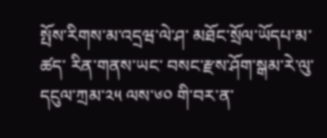སྤོས་རིགས་མ་འདྲཝ་ལེ་ཤ་ མཐོང་སྲོལ་ཡོདཔ་མ་ཚད་ རིན་གནས་ཡང་ བསང་རྫས་ཤོག་སྒམ་རེ་ལུ་ དངུལ་ཀྲམ་༢༥ ལས་༦༠ གི་བར་ན་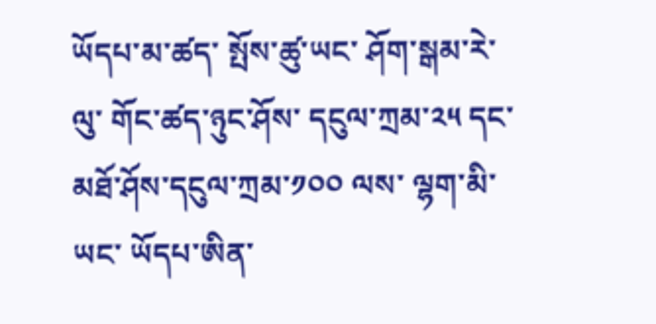ཡོདཔ་མ་ཚད་ སྤོས་ཚུ་ཡང་ ཤོག་སྒམ་རེ་ལུ་ གོང་ཚད་ཉུང་ཤོས་ དངུལ་ཀྲམ་༢༥ དང་ མཐོ་ཤོས་དངུལ་ཀྲམ་༡༠༠ ལས་ ལྷག་མི་ཡང་ ཡོདཔ་ཨིན་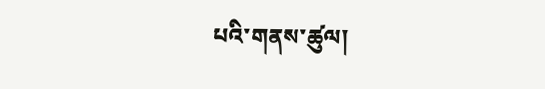པའི་གནས་ཚུལ།